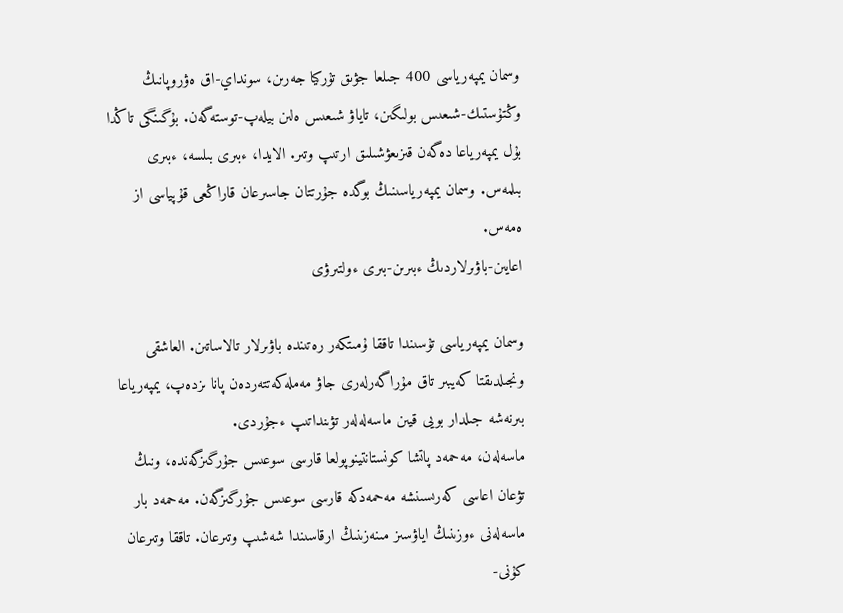وسمان يمپەرياسى 400 جىلعا جۋىق تۇركيا جەرىن، سونداي-اق ەۋروپانىڭ وڭتۇستىك-شىعىس بولىگىن، تاياۋ شىعىس ەلىن بيلەپ-توستەگەن. بۇگىنگى تاڭدا بۇل يمپەرياعا دەگەن قىزىعۋشىلىق ارتىپ وتىر. الايدا، ءبىرى بىلسە، ءبىرى بىلمەس. وسمان يمپەرياسىنىڭ بوگدە جۇرتتان جاسىرعان قاراڭعى قۇپياسى از ەمەس.
اعايىن-باۋىرلاردىڭ ءبىرىن-بىرى ءولتىرۋى

وسمان يمپەرياسى تۇسىندا تاققا ۇمىتكەر رەتىندە باۋىرلار تالاساتىن. العاشقى ونجىلدىقتا كەيبىر تاق مۇراگەرلەرى جاۋ مەملەكەتتەردەن پانا ىزدەپ، يمپەرياعا بىرنەشە جىلدار بويى قيىن ماسەلەلەر تۋىنداتىپ ءجۇردى.
ماسەلەن، مەحمەد پاتشا كونستانتينوپولعا قارسى سوعىس جۇرگىزگەندە، ونىڭ تۋعان اعاسى كەرىسىنشە مەحمەدكە قارسى سوعىس جۇرگىزگەن. مەحمەد بار ماسەلەنى ءوزىنىڭ اياۋسىز مىنەزىنىڭ ارقاسىندا شەشىپ وتىرعان. تاققا وتىرعان كۇنى-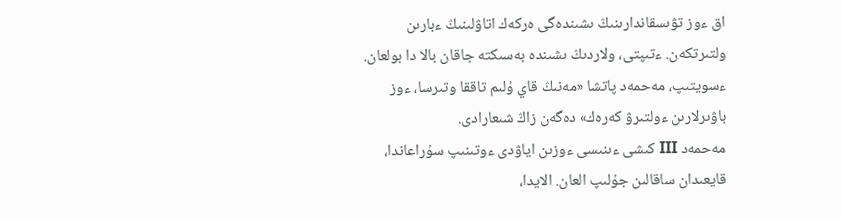اق ءوز تۋىسقاندارىنىڭ ىشىندەگى ەركەك اتاۋلىنىڭ ءبارىن ولتىرتكەن. ءتىپتى، ولاردىڭ ىشىندە بەسىكتە جاقان بالا دا بولعان. ءسويتىپ، مەحمەد پاتشا «مەنىڭ قاي ۇلىم تاققا وتىرسا، ءوز باۋىرلارىن ءولتىرۋ كەرەك» دەگەن زاڭ شىعارادى.
مەحمەد III كىشى ءىنىسى ءوزىن اياۋدى ءوتىنىپ سۇراعاندا، قايعىدان ساقالىن جۇلىپ العان. الايدا،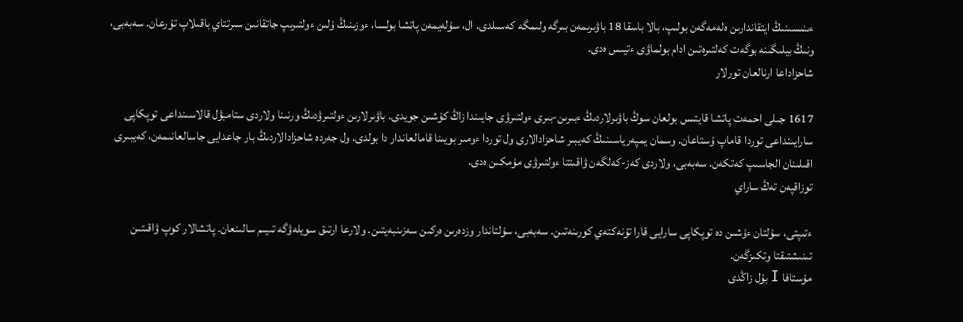ءىنىسىنىڭ ايتقاندارىن ەلەمەگەن بولىپ، بالا باسقا 18 باۋىرىمەن بىرگە ولىمگە كەسىلدى. ال، سۇلەيمەن پاتشا بولسا، ءوزىنىڭ ۇلىن ءولتىرىپ جاتقانىن سىرتتاي باقىلاپ تۇرعان. سەبەبى، ونىڭ بيلىگىنە بوگەت كەلتىرەتىن ادام بولماۋى ءتيىس ەدى.
شاحزاداعا ارنالعان تورلار

1617 جىلى احمەت پاتشا قايتىس بولعان سوڭ باۋىرلاردىڭ ءبىرىن-بىرى ءولتىرۋى جايىندا زاڭ كۇشىن جويدى. باۋىرلارىن ءولتىرۋدىڭ ورنىنا ولاردى ستامبۋل قالاسىنداعى توپكاپى سارايىنداعى توردا قاماپ ۇستاعان. وسمان يمپەرياسىنىڭ كەيبىر شاحزادالارى ول توردا ءومىر بويىنا قامالعاندار دا بولدى. ول جەردە شاحزادالاردىڭ بار جاعدايى جاسالعانىمەن، كەيبىرى اقىلىنان الجاسىپ كەتكەن. سەبەبى، ولاردى كەز-كەلگەن ۋاقىتتا ءولتىرۋى مۇمكىن ەدى.
توزاقپەن تەڭ ساراي

ءتىپتى، سۇلتان ءۇشىن دە توپكاپى سارايى قارا تۇنەكتەي كورىنەتىن. سەبەبى، سۇلتاندار وزدەرىن ەركىن سەزىنبەيتىن. ولارعا ارتىق سويلەۋگە تىيىم سالىنعان. پاتشالار كوپ ۋاقىتىن تىنىشتىقتا وتكىزگەن.
مۇستافا I بۇل زاڭدى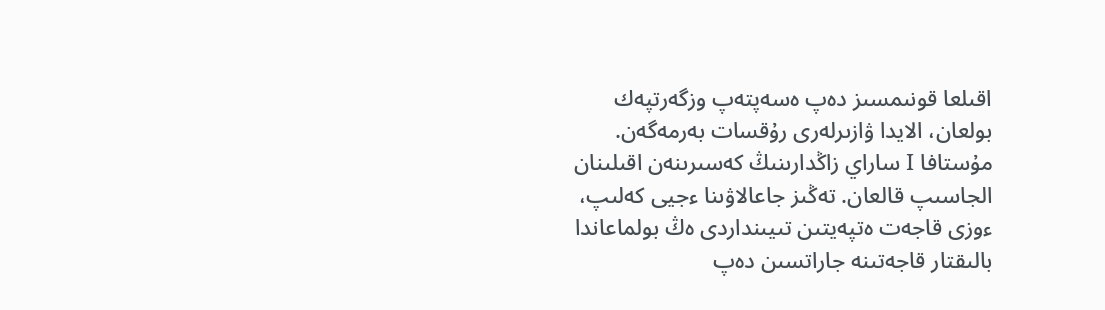اقىلعا قونىمسىز دەپ ەسەپتەپ وزگەرتپەك بولعان، الايدا ۋازىرلەرى رۇقسات بەرمەگەن. مۇستافا I ساراي زاڭدارىنىڭ كەسىرىنەن اقىلىنان الجاسىپ قالعان. تەڭىز جاعالاۋىنا ءجيى كەلىپ، ءوزى قاجەت ەتپەيتىن تىيىنداردى ەڭ بولماعاندا بالىقتار قاجەتىنە جاراتسىن دەپ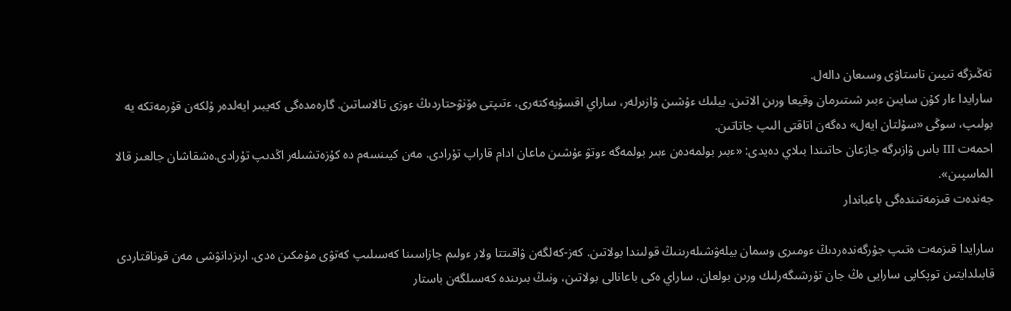تەڭىزگە تىيىن تاستاۋى وسىعان دالەل.
سارايدا ءار كۇن سايىن ءبىر شىتىرمان وقيعا ورىن الاتىن. بيلىك ءۇشىن ۋازىرلەر، ساراي اقسۇيەكتەرى، ءتىپتى ەۆنۋحتاردىڭ ءوزى تالاساتىن. گارەمدەگى كەيبىر ايەلدەر ۇلكەن قۇرمەتكە يە بولىپ، سوڭى «سۇلتان ايەل» دەگەن اتاقتى الىپ جاتاتىن.
احمەت III باس ۋازىرگە جازعان حاتىندا بىلاي دەيدى: «ءبىر بولمەدەن ءبىر بولمەگە ءوتۋ ءۇشىن ماعان ادام قاراپ تۇرادى. مەن كيىنسەم دە كۇزەتشىلەر اڭدىپ تۇرادى.ەشقاشان جالعىز قالا الماسپىن».
جەندەت قىزمەتىندەگى باعباندار

سارايدا قىزمەت ەتىپ جۇرگەندەردىڭ ءومىرى وسمان بيلەۋشىلەرىنىڭ قولىندا بولاتىن. كەز-كەلگەن ۋاقىتتا ولار ءولىم جازاسىنا كەسىلىپ كەتۋى مۇمكىن ەدى. ارىزدانۋشى مەن قوناقتاردى قابىلدايتىن توپكاپى سارايى ەڭ جان تۇرشىگەرلىك ورىن بولعان. ساراي ەكى باعانالى بولاتىن، ونىڭ بىرىندە كەسىلگەن باستار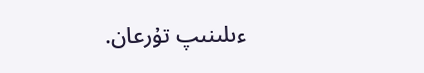ءىلىنىپ تۇرعان.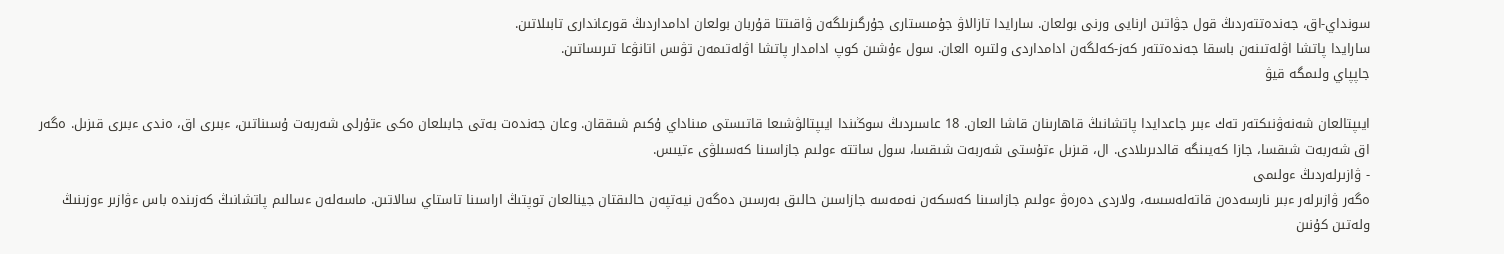سونداي-اق، جەندەتتەردىڭ قول جۋاتىن ارنايى ورنى بولعان. سارايدا تازالاۋ جۇمىستارى جۇرگىزىلگەن ۋاقىتتا قۇربان بولعان ادامداردىڭ قورعاندارى تابىلاتىن.
سارايدا پاتشا اۋلەتىنەن باسقا جەندەتتەر كەز-كەلگەن ادامداردى ولتىرە العان. سول ءۇشىن كوپ ادامدار پاتشا اۋلەتىمەن تۋىس اتانۋعا تىرىساتىن.
جاپپاي ولىمگە قيۋ

ايىپتالعان شەنەۋنىكتەر تەك ءبىر جاعدايدا پاتشانىڭ قاھارىنان قاشا العان. 18 عاسىردىڭ سوڭىندا ايىپتالۋشىعا قاتىستى مىناداي ۇكىم شىققان. وعان جەندەت بەتى جابىلعان ەكى ءتۇرلى شەربەت ۇسىناتىن، ءبىرى اق، ەندى ءبىرى قىزىل. ەگەر اق شەربەت شىقسا، جازا كەيىنگە قالدىرىلادى. ال، قىزىل ءتۇستى شەربەت شىقسا، سول ساتتە ءولىم جازاسىنا كەسىلۋى ءتيىس.
- ۋازىرلەردىڭ ءولىمى
ەگەر ۋازىرلەر ءبىر نارسەدەن قاتەلەسسە، ولاردى دەرەۋ ءولىم جازاسىنا كەسكەن نەمەسە جازاسىن حالىق بەرسىن دەگەن نيەتپەن حالىقتان جينالعان توپتىڭ اراسىنا تاستاي سالاتىن. ماسەلەن ءسالىم پاتشانىڭ كەزىندە باس ءۋازىر ءوزىنىڭ ولەتىن كۇنىن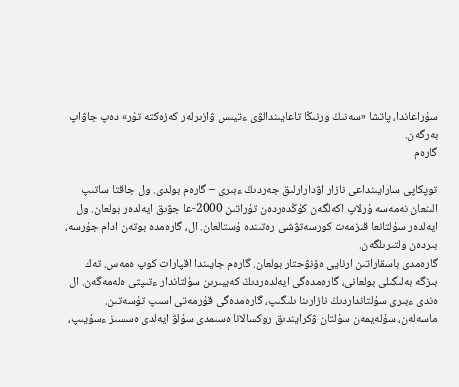سۇراعاندا، پاتشا «سەنىڭ ورنىڭا تاعايىندالۋى ءتيىس ۋازىرلەر كەزەكتە تۇر» دەپ جاۋاپ بەرگەن.
گارەم

توپكاپى سارايىنداعى نازار اۋدارارلىق جەردىڭ ءبىرى – گارەم بولدى. ول جاقتا ساتىپ الىنعان نەمەسە ۇرلاپ اكەلگەن كۇڭدەردەن تۇراتىن 2000-عا جۋىق ايەلدەر بولعان. ول ايەلدەر سۇلتانعا قىزمەت كورسەتۋشى رەتىندە ۇستالعان. ال، گارەمدە بوتەن ادام جۇرسە، بىردەن ولتىرىلگەن.
گارەمدى باسقاراتىن ارنايى ەۆنۋحتار بولعان. گارەم جايىندا اقپارات كوپ ەمەس. تەك بىزگە بەلىگىلى بولعانى، گارەمدەگى ايەلدەردىڭ كەيبىرىن سۇلتاندار ءتىپتى ەلەمەگەن. ال ەندى ءبىرى سۇلتانداردىڭ نازارىنا ىلىگىپ، گارەمدەگى قۇرمەتى اسىپ تۇسەتىن.
ماسەلەن، سۇلەيمەن سۇلتان ۋكرايندىق روكسالانا ەسىمدى سۇلۋ ايەلدى ەسسىز ءسۇيىپ،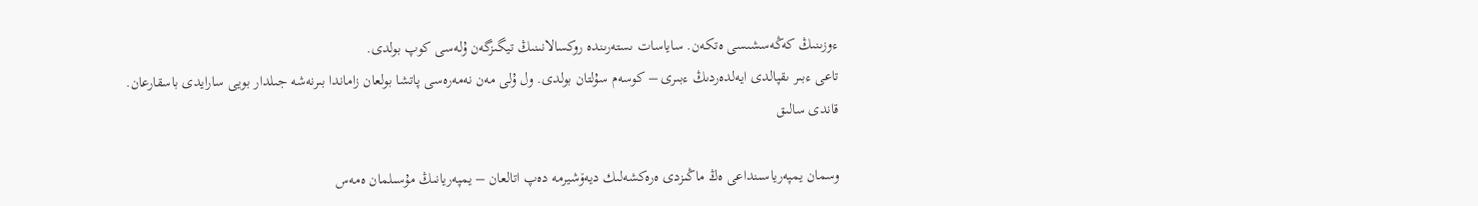ءوزىنىڭ كەڭەسشىسى ەتكەن. ساياسات ىستەرىندە روكسالانىنىڭ تيگىزگەن ۇلەسى كوپ بولدى.
تاعى ءبىر ىقپالدى ايەلدەردىڭ ءبىرى – كوسەم سۇلتان بولدى. ول ۇلى مەن نەمەرەسى پاتشا بولعان زاماندا بىرنەشە جىلدار بويى سارايدى باسقارعان.
قاندى سالىق

وسمان يمپەرياسىنداعى ەڭ ماڭىزدى ەرەكشەلىك ديەۆشيرمە دەپ اتالعان – يمپەريانىڭ مۇسىلمان ەمەس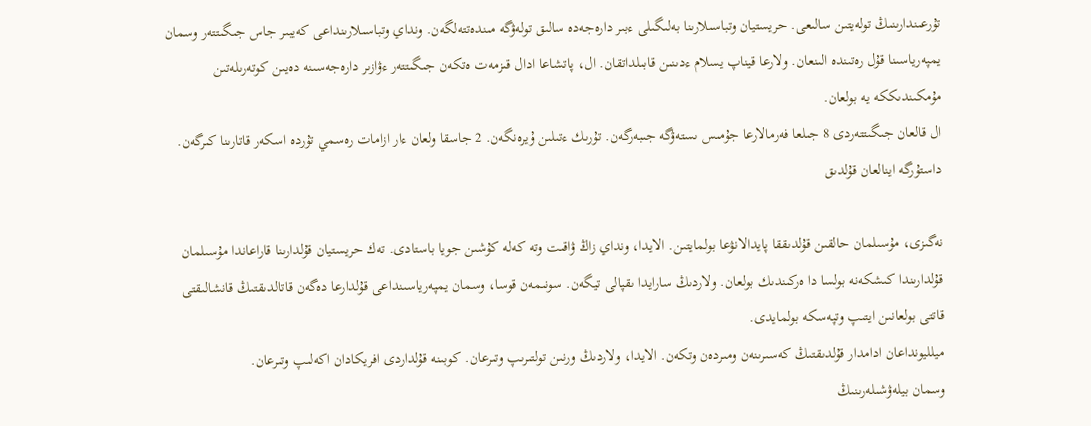تۇرعىندارىنىڭ تولەيتىن سالىعى. حريستيان وتباسىلارىنا بەلىگىلى ءبىر دارەجەدە سالىق تولەۋگە مىندەتتەلگەن. ونداي وتباسىلارىنداعى كەيبىر جاس جىگىتتەر وسمان يمپەرياسىنا قۇل رەتىندە الىنعان. ولارعا قيناپ يسلام ءدىنىن قابىلداتقان. ال، پاتشاعا ادال قىزمەت ەتكەن جىگىتتەر ءۋازىر دارەجەسىنە دەيىن كوتەرىلەتىن مۇمكىندىككە يە بولعان.
ال قالعان جىگىتتەردى 8 جىلعا فەرمالارعا جۇمىس ىستەۋگە جىبەرگەن. تۇرىك ءتىلىن ۇيرەنگەن. 2 جاسقا ولعان ءار ازامات رەسمي تۇردە اسكەر قاتارىنا كىرگەن.
داستۇرگە اينالعان قۇلدىق

نەگىزى، مۇسىلمان حالقىن قۇلدىققا پايدالانۋعا بولمايتىن. الايدا، ونداي زاڭ ۋاقىت وتە كەلە كۇشىن جويا باستادى. تەك حريستيان قۇلدارىنا قاراعاندا مۇسىلمان قۇلدارىندا كىشكەنە بولسا دا ەركىندىك بولعان. ولاردىڭ سارايدا ىقپالى تيگەن. سونىمەن قوسا، وسمان يمپەرياسىنداعى قۇلدارعا دەگەن قاتالدىقتىڭ قانشالىقتى قاتتى بولعانىن ايتىپ وتپەسكە بولمايدى.
ميلليونداعان ادامدار قۇلدىقتىڭ كەسىرىنەن ومىردەن وتكەن. الايدا، ولاردىڭ ورنىن تولتىرىپ وتىرعان. كوبىنە قۇلداردى افريكادان اكەلىپ وتىرعان.
وسمان بيلەۋشىلەرىنىڭ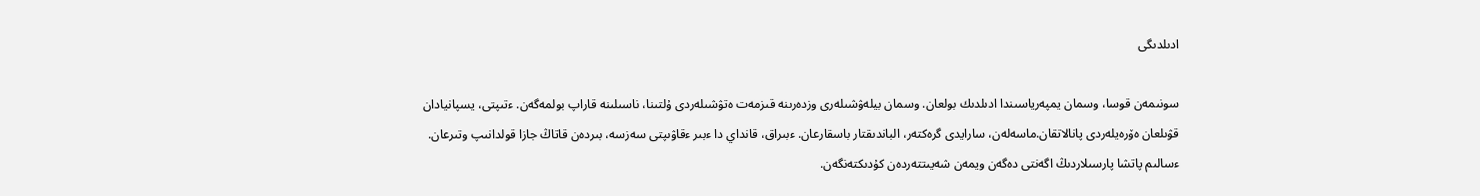ادىلدىگى

سونىمەن قوسا، وسمان يمپەرياسىندا ادىلدىك بولعان. وسمان بيلەۋشىلەرى وزدەرىنە قىزمەت ەتۋشىلەردى ۇلتىنا، ناسىلىنە قاراپ بولمەگەن. ءتىپتى، يسپانيادان قۋىلعان ەۆرەيلەردى پانالاتقان.ماسەلەن، سارايدى گرەكتەر، الباندىقتار باسقارعان. ءبىراق، قانداي دا ءبىر ءقاۋىپتى سەزسە، بىردەن قاتاڭ جازا قولدانىپ وتىرعان.
ءسالىم پاتشا پارسىلاردىڭ اگەنتى دەگەن ويمەن شەيىتتەردەن كۇدىكتەنگەن.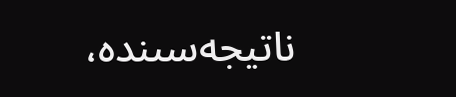ناتيجەسىندە،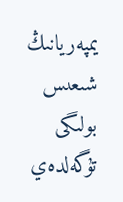يمپەريانىڭ شىعىس بولىگى تۇگەلدەي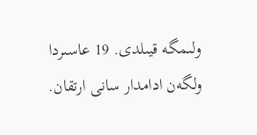ولىمگە قيىلدى. 19 عاسىردا ولگەن ادامدار سانى ارتقان.